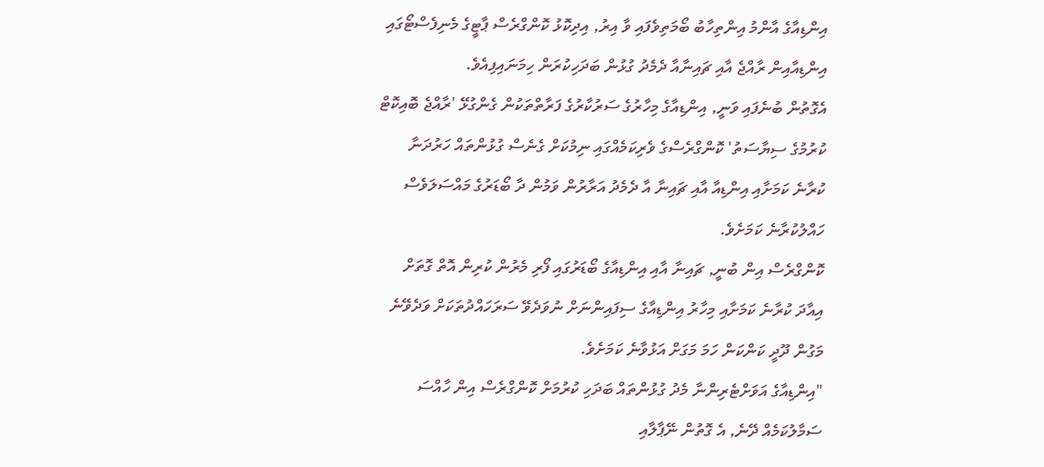އިންޑިއާގެ އާންމު އިންތިހާބު ބޯމަތިވެފައި ވާ އިރު, އިދިކޮޅު ކޮންގްރެސް ޕާޓީގެ މެނިފެސްޓޯގައި އިންޑިއާއިން ރާއްޖެ އާއި ޗައިނާއާ ދެމެދު ގުޅުން ބަދަހިކުރަން ހިމަނައިފިއެވެ.
އެގޮތުން ބުނެފައި ވަނީ, އިންޑިއާގެ މިހާރުގެ ސަރުކާރުގެ ފަރާތްތަކުން ގެންގުޅޭ 'ރާއްޖެ ބޮއިކޮޓް ކުރުމުގެ ސިޔާސަތު' ކޮންގްރެސްގެ ވެރިކަމެއްގައި ނިމުކަށް ގެނެސް ގުޅުންތައް ހަރުދަނާ ކުރާނެ ކަމަށާއި އިންޑިއާ އާއި ޗައިނާ އާ ދެމެދު އަރާރުން ވަމުން ދާ ބޯޑަރުގެ މައްސަލަވެސް ހައްލުކުރާނެ ކަމަށެވެ.
ކޮންގްރެސް އިން ބުނީ, ޗައިނާ އާއި އިންޑިއާގެ ބޯޑަރުގައި ފޯރި މެރުން ކުރިން އޮތް ގޮތަށް އިއާދަ ކުރާނެ ކަމަށާއި މިހާރު އިންޑިއާގެ ސިފައިންނަށް ނުވަދެވޭ ސަރަހައްދުތަކަށް ވަދެވޭނެ މަގުން ދޫދީ ކަންކަން ހަމަ މަގަށް އަޅުވާނެ ކަމަށެވެ.
"އިންޑިއާގެ އަވަށްޓެރިންނާ މެދު ގުޅުންތައް ބަދަހި ކުރުމަށް ކޮންގްރެސް އިން ހާއްސަ ސަމާލުކަމެއް ދޭނެ, އެ ގޮތުން ނޭޕާލާއި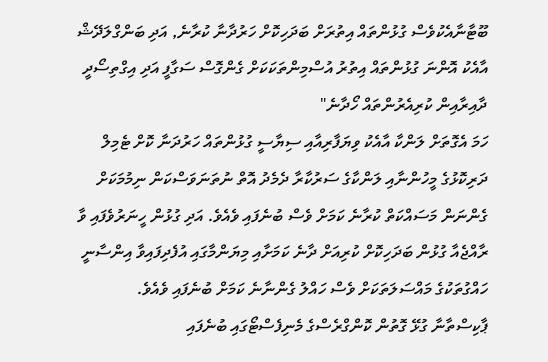ބޫޓާނާއެކުވެސް ގުޅުންތައް އިތުރަށް ބަދަހިކޮށް ހަރުދާނާ ކުރާނެ, އަދި ބަންގްލަދޭޝް އާއެކު އޮންނަ ގުޅުންތައް އިތުރު އުސްމިންތަކަކަށް ގެންގޮސް ސަގާފީ އަދި އިގްތިސޯދީ ދާއިރާއިން ކުރިއެރުންތައް ހޯދާނެ"
ހަމަ އެގޮތަށް ލަންކާ އާއެކު ވިޔަފާރިއާއި ސިޔާސީ ގުޅުންތައް ހަރުދަނާ ކޮށް ޓެމިލް ދަރިކޮޅުގެ މީހުންނާއި ލަންކާގެ ސަރުކާރާ ދެމެދު އޮތް ނުތަނަވަސްކަން ނިމުމަކަށް ގެންނަން މަސައްކަތް ކުރާނެ ކަމަށް ވެސް ބުނެފައި ވެއެވެ. އަދި ގުޅުން ހީނަރުވެފައި ވާ ރާއްޖެއާ ގުޅުން ބަދަހިކޮށް ކުރިއަށް ދާނެ ކަމަށާއި މިޔަންމާގައި އުފެދިފައިވާ އިންސާނީ ހައްގުތަކުގެ މައްސަލަތަކަށް ވެސް ހައްލު ގެންނާނެ ކަމަށް ބުނެފައި ވެއެވެ.
ޕާކިސްތާނާ ގުޅޭ ގޮތުން ކޮންގްރެސްގެ މެނިފެސްޓޯގައި ބުނެފައި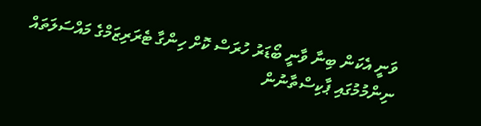ވަނީ އެކަން ބިނާ ވާނީ ބޯޑަރު ހުރަސް ކޮށް ހިންގާ ޓެރަރިޒަމްގެ މައްސަލަތައް ނިންމުމުގައި ޕާކިސްތާނުން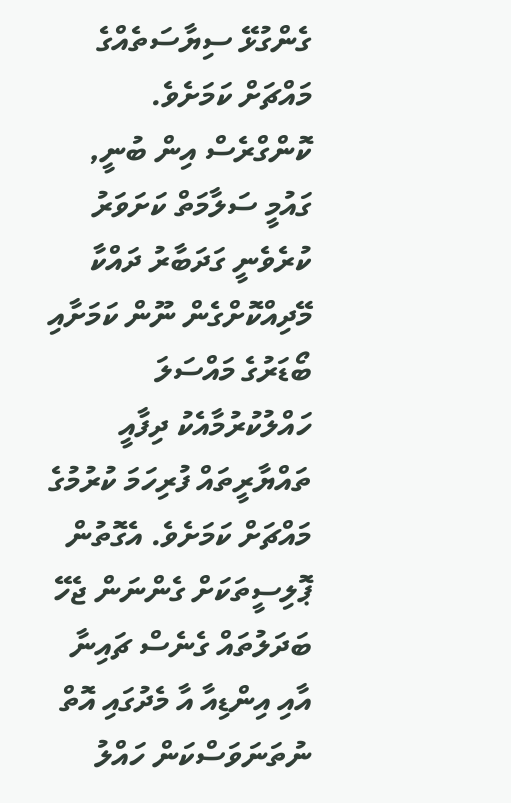ގެންގުޅޭ ސިޔާސަތެއްގެ މައްޗަށް ކަމަށެވެ.
ކޮންގްރެސް އިން ބުނީ, ގައުމީ ސަލާމަތް ކަށަވަރު ކުރެވެނީ ގަދަބާރު ދައްކާ މޭދިއްކޮށްގެން ނޫން ކަމަށާއި ބޯޑަރުގެ މައްސަލަ ހައްލުކުރުމާއެކު ދިފާއީ ތައްޔާރީތައް ފުރިހަމަ ކުރުމުގެ މައްޗަށް ކަމަށެވެ. އެގޮތުން ޕޮލިސީތަކަށް ގެންނަން ޖެހޭ ބަދަލުތައް ގެނެސް ޗައިނާ އާއި އިންޑިއާ އާ މެދުގައި އޮތް ނުތަނަވަސްކަން ހައްލު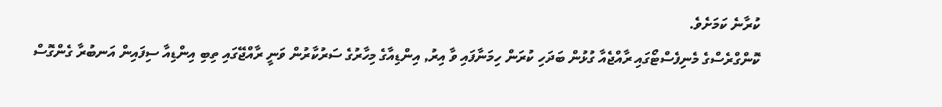ކުރާނެ ކަމަށެވެ.
ކޮންގްރެސްގެ މެނިފެސްޓޯގައި ރާއްޖެއާ ގުޅުން ބަދަހި ކުރަން ހިމަނާފައި ވާ އިރު, އިންޑިއާގެ މިހާރުގެ ސަރުކާރުން ވަނީ ރާއްޖޭގައި ތިބި އިންޑިއާ ސިފައިން އަނބުރާ ގެންގޮސް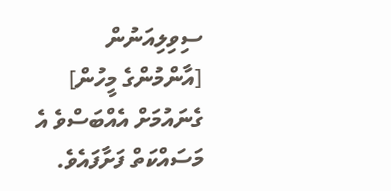ސިވިލިއަނުން [އާންމުންގެ މީހުން] ގެނައުމަށް އެއްބަސްވެ އެ މަސައްކަތް ފަށާފައެވެ.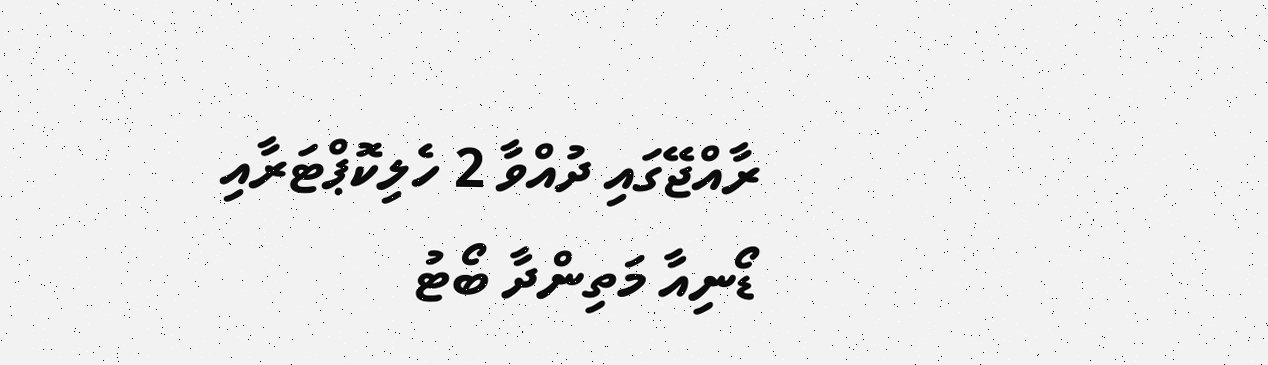ރާއްޖޭގައި ދުއްވާ 2 ހެލިކޮޕްޓަރާއި ޑޯނިއާ މަތިންދާ ބޯޓު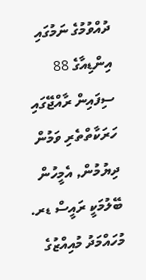ދުއްވުމުގެ ނަމުގައި އިންޑިއާގެ 88 ސިފައިން ރާއްޖޭގައި ހަރަކާތްތެރި ވަމުން ދިޔުމުން, އެމީހުން ބޭލުމަކީ ރައީސް ޑރ. މުހައްމަދު މުއިއްޒުގެ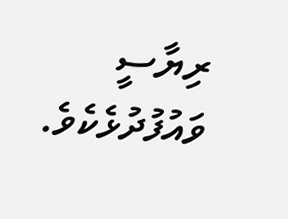ރިޔާސީ ވައުފުދުޅެކެވެ.